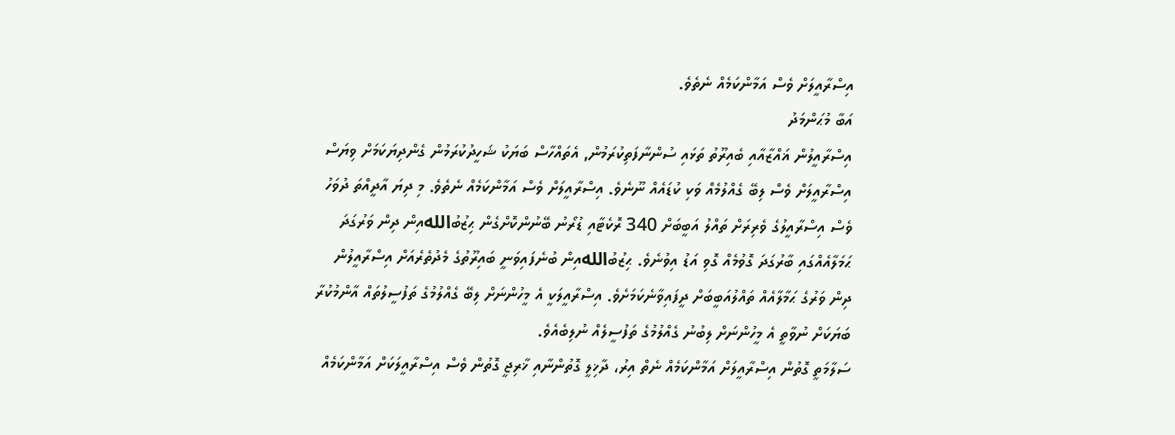އިސްރާއީލަށް ވެސް އަމާންކަމެއް ނެތެވެ.
އަބާ މުޙަންމަދު
އިސްރާއީލުން ޣައްޒާއާއި ބެއިރޫތު ތަޅައި ސުންނާފަތިކުރަމުން, އެތައްހާސް ބަޔަކު ޝަހީދުކުރަމުން ގެންދިޔަކަމަށް ވިޔަސް އިސްރާއީލަށް ވެސް ލިބޭ ގެއްލުމެއް ވަކި ކުޑައެއް ނޫނެވެ. އިސްރާއީލަށް ވެސް އަމާންކަމެއް ނެތެވެ. މި ދިޔަ އާދީއްތަ ދުވަހު ވެސް އިސްރާއީލުގެ ވެރިރަށް ތައްލު އަބީބަށް 340 ރޮކެޓާއި ޑުރޯނު ބޭނުންކޮށްގެން ޙިޒުބުاللهއިން ދިން ވަރުގަދަ ޙަމަލާއެއްގައި ބާރުގަދަ ގޮވުމެއް ގޮވި އަޑު އިވުނެވެ. ޙިޒުބުاللهއިން ބުނެފައިވަނީ ބައިރޫތުގެ މެދުތެރެއަށް އިސްރާއީލުން ދިން ވަރުގެ ޙަމާލާއެއް ތައްލުއަބީބަށް ދީފައިވާނެކަމަށެވެ. އިސްރާއީލަކީ އެ މީހުންނަށް ލިބޭ ގެއްލުމުގެ ތަފުސީލުތައް އާންމުކުރާ ބަޔަކަށް ނުވާތީ އެ މީހުންނަށް ލިބުނު ގެއްލުމުގެ ތަފުސީލެއް ނުލިބެއެވެ.
ސަލާމަތީ ގޮތުން އިސްރާއީލަށް އަމާންކަމެއް ނެތް އިރު، ދާޚިލީ ގޮތުންނާއި ޚާރިޖީ ގޮތުން ވެސް އިސްރާއީލަކަށް އަމާންކަމެއް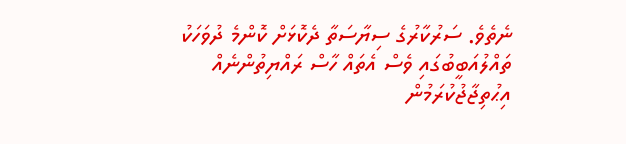ނެތެވެ. ސަރުކާރުގެ ސިޔާސަތާ ދެކޮޅަށް ކޮންމެ ދުވަހަކު ތައްލުއަބީބުގައި ވެސް އެތައް ހާސް ރައްޔިތުންނެއް އިޙުތިޖާޖުކުރަމުން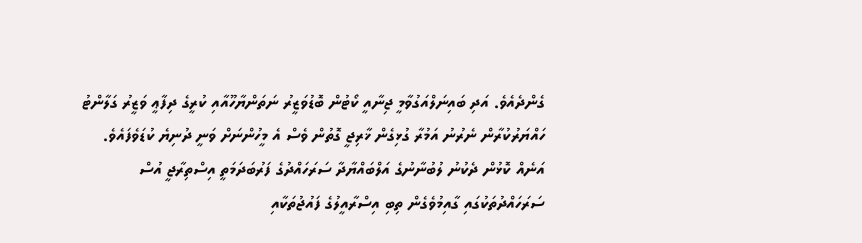ގެންދެއެވެ. އަދި ބައިނަލްއަގުވާމީ ޖިނާއީ ކޯޓުން ބޮޑުވަޒީރު ނަތަންޔާހޫއާއި ކުރީގެ ދިފާޢީ ވަޒީރު ގަލާންޓު ހައްޔަރުކުރާން ނެރުނު އަމުރާ ގުޅިގެން ޚާރިޖީ ގޮތުން ވެސް އެ މީހުންނަށް ވަނީ ދުނިޔެ ކުޑަވެފައެވެ.
އަނެއް ކޮޅުން ދެކުނު ލުބުނާނުގެ އަލްބައްޔާދާ ސަރަހައްދުގެ ފަރުބަދަމަތީ އިސްތިރާޖީ އުސް ސަރަހައްދުތަކުގައި ގާއިމުވެގެން ތިބި އިސްރާއީލުގެ ފައުޖުތަކާއި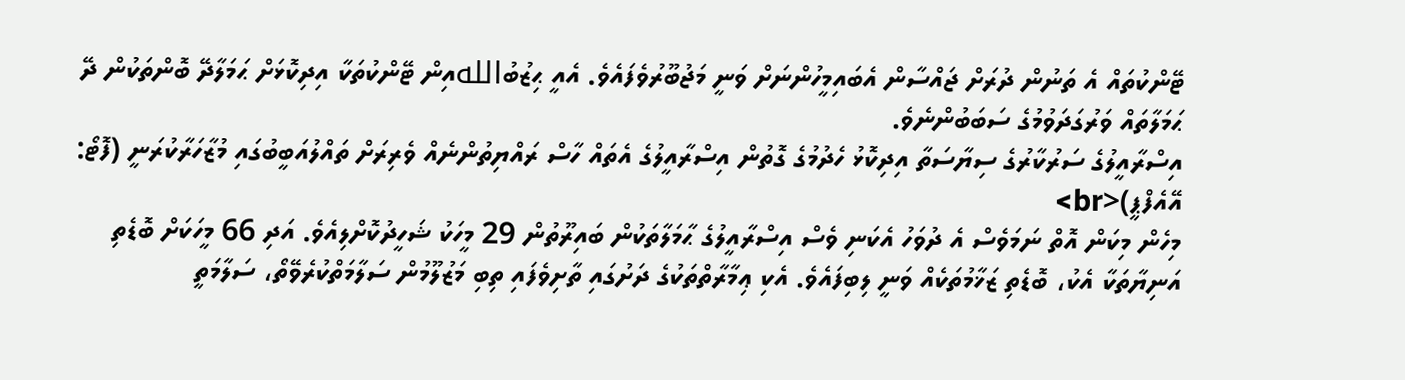ޓޭންކުތައް އެ ތަނުން ދުރަށް ޖައްސާން އެބައިމީހުންނަށް ވަނީ މަޖުބޫރުވެފައެވެ. އެއީ ޙިޒުބުاللهއިން ޓޭންކުތަކާ އިދިކޮޅަށް ޙަމަލާދޭ ބޮންތަކުން ދޭ ޙަމަލާތައް ވަރުގަދަވުމުގެ ސަބަބުންނެވެ.
އިސްރާއީލުގެ ސަރުކާރުގެ ސިޔާސަތާ އިދިކޮޅު ހެދުމުގެ ގޮތުން އިސްރާއީލުގެ އެތައް ހާސް ރައްޔިތުންނެއް ވެރިރަށް ތައްލުއަބީބުގައި މުޒާހަރާކުރަނީ (ފޮޓޯ: އޭއެފްޕީ)<br>
މިހެން މިކަން އޮތް ނަމަވެސް އެ ދުވަހު އެކަނި ވެސް އިސްރާއީލުގެ ޙާމަލާތަކުން ބައިރޫތުން 29 މީހަކު ޝަހީދުކޮށްލިއެވެ. އަދި 66 މީހަކަށް ބޮޑެތި އަނިޔާތަކާ އެކު، ބޮޑެތި ޒަޚާމުތަކެއް ވަނީ ލިބިފައެވެ. އެކި ޢިމާރާތްތަކުގެ ދަށުގައި ތާށިވެފައި ތިބި މަޒުލޫމުން ސަލާމަތްކުރެވޭތޯ، ސަލާމަތީ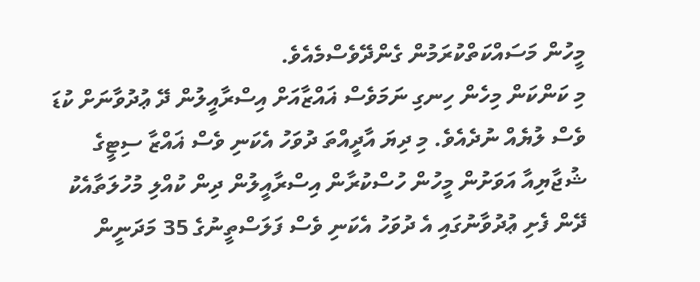މީހުން މަސައްކަތްކުރަމުން ގެންދޭވެސްމެއެވެ.
މި ކަންކަން މިހެން ހިނގި ނަމަވެސް ޣައްޒާއަށް އިސްރާއީލުން ދޭ ޢުދުވާނަށް ކުޑަ ވެސް ލުޔެއް ނުދެއެވެ. މި ދިޔަ އާދީއްތަ ދުވަހު އެކަނި ވެސް ޣައްޒާ ސިޓީގެ ޝުޖާޔިއާ އަވަށުން މީހުން ހުސްކުރާން އިސްރާއީލުން ދިން ކުއްލި މުހުލަތާއެކު ދޭން ފެށި ޢުދުވާނުގައި އެ ދުވަހު އެކަނި ވެސް ފަލަސްތީނުގެ 35 މަދަނީން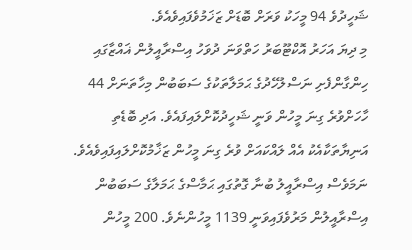ޝަހީދުވެ 94 މީހަކު ވަރަށް ބޮޑަށް ޒަޚަމުވެފައިވެއެވެ.
މި ދިޔަ އަހަރު އޮކްޓޫބަރު ހަތްވަނަ ދުވަހު އިސްރާއީލުން ޣައްޒާގައި ހިންގާންފެށި ނަސްލުހޭދުގެ ޙަމަލާތަކުގެ ސަބަބުން މިހާތަނަށް 44 ހާހަށްވުރެ ގިނަ މީހުން ވަނީ ޝަހީދުކޮށްލައިފައެވެ. އަދި ބޮޑެތި އަނިޔާތަކާއެކު އެއް ލައްކައަށް ވުރެ ގިނަ މީހުން ޒަޚާމުކޮށްލައިފައިވެއެވެ. ނަމަވެސް އިސްރާއީލު ބުނާ ގޮތުގައި ޙަމާސްގެ ޙަމަލާގެ ސަބަބުން އިސްރާއީލުން މަރުވެފައިވަނީ 1139 މީހުންނެވެ. 200 މީހުން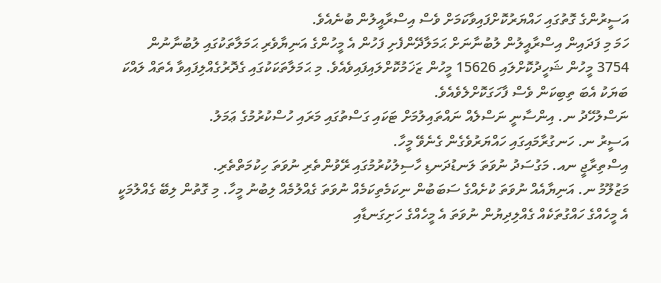އަސީރުންގެ ގޮތުގައި ހައްޔަރުކޮށްފައިވާކަމަށް ވެސް އިސްރާއީލުން ބުނެއެވެ.
ހަމަ މި ފަދައިން އިސްރާއީލުން ލުބުނާނަށް ޙަމަލާދޭންފެށި ފަހުން އެ މީހުންގެ އަނިޔާވެރި ޙަމަލާތަކުގައި ލުބުނާނުން 3754 މީހުން ޝަހީދުކޮށްލައި 15626 މީހުން ޒަޚަމުކޮށްލައިފައިވެއެވެ. މި ޙަމަލާތަކަކުގައި ގެދޮރުގެއްލިފައިވާ އެތައް ލައްކަ ބަޔަކު އެބަ ތިބިކަން ވެސް ފާހަގަކޮށްލެވެއެވެ.
ނަސްލުހޭދު ނ. އިންސާނީ ނަސްލެއް ނައްތައިލުމަށް ޓަކައި ގަސްތުގައި މަރައި ހުސްކުރުމުގެ ޢަމަލު.
އަސީރު ނ. ހަނގުރާމައިގައި ހައްޔަރުވެގެން ގެނެވޭ މީހާ.
އިސްތިރާޖީ ނއ. މަގުސަދު ނުވަތަ ލަނޑުދަނޑި ހާސިލުކުރުމުގައި ރޭވުންތެރި ނުވަތަ ހިކުމަތްތެރި.
މަޒުލޫމު ނ. އަނިޔާއެއް ނުވަތަ ކުށެއްގެ ސަބަބުން ނިކަމެތިކަމެއް ނުވަތަ ގެއްލުމެއް ލިބުނު މީހާ. މި ގޮތުން ލިބޭ ގެއްލުމަކީ އެ މީހެއްގެ ހައްގުތަކެއް ގެއްލިދިޔުން ނުވަތަ އެ މީހެއްގެ ހަށިގަނޑާއި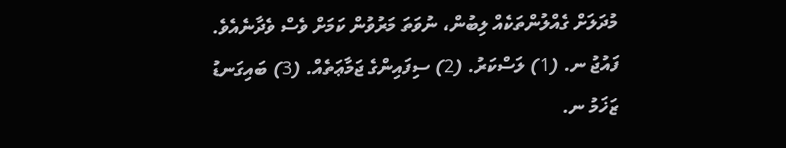މުދަލަށް ގެއްލުންތަކެއް ލިބުން، ނުވަތަ މަރުވުން ކަމަށް ވެސް ވެދާނެއެވެ.
ފައުޖު ނ. (1) ލަސްކަރު. (2) ސިފައިންގެ ޖަމާޢަތެއް. (3) ބައިގަނޑު
ޒަޚަމު ނ.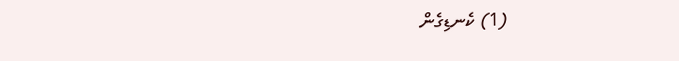(1) ކެނޑިގެން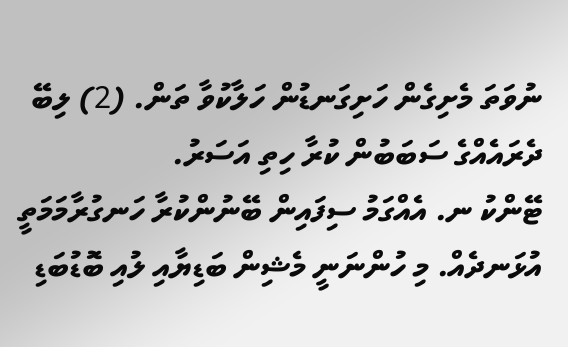ނުވަތަ މެށިގެން ހަށިގަނޑުން ހަލާކުވާ ތަން. (2) ލިބޭ ދެރައެއްގެ ސަބަބުން ކުރާ ހިތި އަސަރު.
ޓޭންކު ނ. އެއްގަމު ސިފައިން ބޭނުންކުރާ ހަނގުރާމަމަތީ އުޅަނދެއް. މި ހުންނަނީ މެޝިން ބަޑިޔާއި ލުއި ބޮޑުބަޑި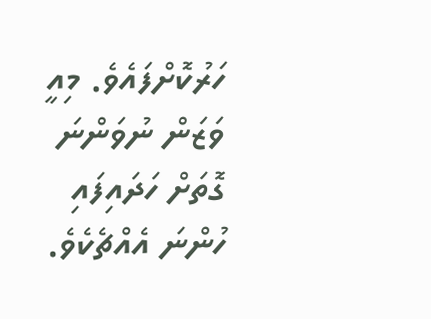ހަރުކޮށްފައެވެ. މިއީ ވަޒަން ނުވަންނަ ގޮތަށް ހަދައިފައި ހުންނަ އެއްޗެކެވެ.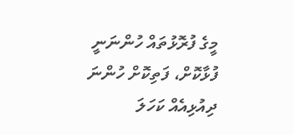މީގެ ފުރޮޅުތައް ހުންނަނީ ފުޅާކޮށް، ފަތިކޮށް ހުންނަ ދިއުޅިއެއް ކަހަލަ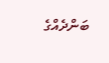ބަންދެއްގެ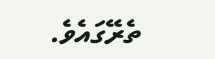ތެރޭގައެވެ.